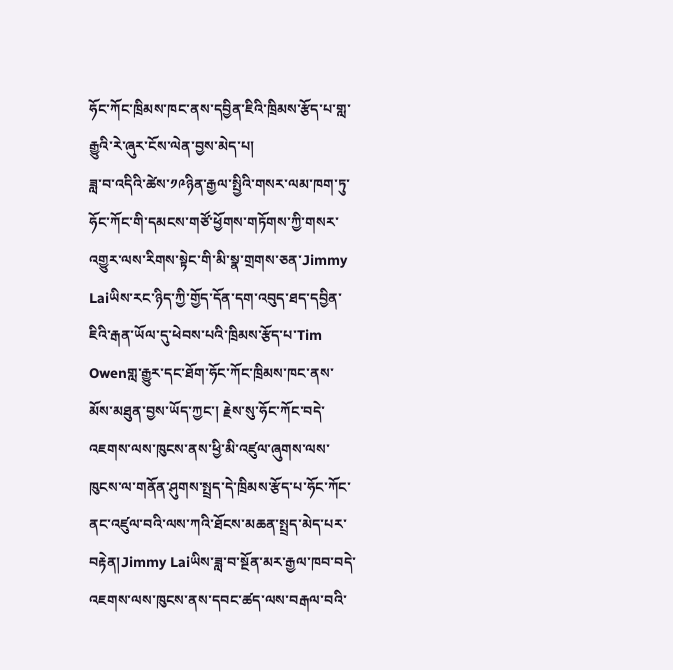ཧོང་ཀོང་ཁྲིམས་ཁང་ནས་དབྱིན་ཇིའི་ཁྲིམས་རྩོད་པ་གླ་རྒྱུའི་རེ་ཞུར་ངོས་ལེན་བྱས་མེད་པ།
ཟླ་བ་འདིའི་ཚེས་༡༩ཉིན་རྒྱལ་སྤྱིའི་གསར་ལམ་ཁག་ཏུ་ཧོང་ཀོང་གི་དམངས་གཙོ་ཕྱོགས་གཏོགས་ཀྱི་གསར་འགྱུར་ལས་རིགས་སྟེང་གི་མི་སྣ་གྲགས་ཅན་Jimmy Laiཡིས་རང་ཉིད་ཀྱི་གྱོད་དོན་དག་འབུད་ཐད་དབྱིན་ཇིའི་རྒན་ཡོལ་དུ་ཕེབས་པའི་ཁྲིམས་རྩོད་པ་Tim Owenགླ་རྒྱུར་དང་ཐོག་ཧོང་ཀོང་ཁྲིམས་ཁང་ནས་མོས་མཐུན་བྱས་ཡོད་ཀྱང་། རྗེས་སུ་ཧོང་ཀོང་བདེ་འཇགས་ལས་ཁུངས་ནས་ཕྱི་མི་འཛུལ་ཞུགས་ལས་ཁུངས་ལ་གནོན་ཤུགས་སྤྲད་དེ་ཁྲིམས་རྩོད་པ་ཧོང་ཀོང་ནང་འཛུལ་བའི་ལས་ཀའི་ཐོངས་མཆན་སྤྲད་མེད་པར་བརྟེན།Jimmy Laiཡིས་ཟླ་བ་སྔོན་མར་རྒྱལ་ཁབ་བདེ་འཇགས་ལས་ཁུངས་ནས་དབང་ཚད་ལས་བརྒལ་བའི་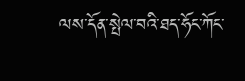ལས་དོན་སྤེལ་བའི་ཐད་ཧོང་ཀོང་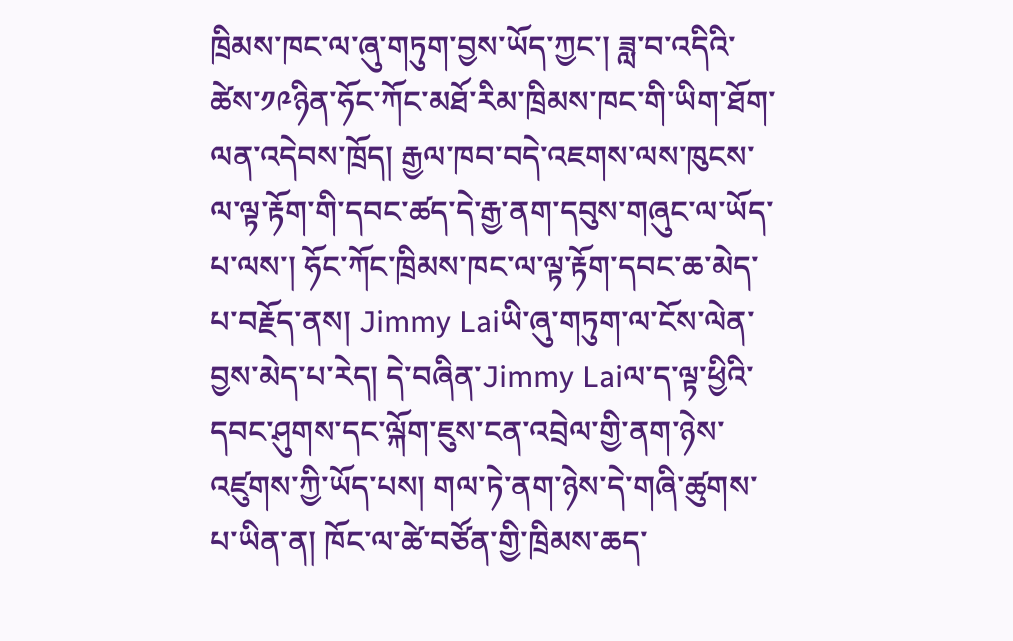ཁྲིམས་ཁང་ལ་ཞུ་གཏུག་བྱས་ཡོད་ཀྱང་། ཟླ་བ་འདིའི་ཚེས་༡༩ཉིན་ཧོང་ཀོང་མཐོ་རིམ་ཁྲིམས་ཁང་གི་ཡིག་ཐོག་ལན་འདེབས་ཁྲོད། རྒྱལ་ཁབ་བདེ་འཇགས་ལས་ཁུངས་ལ་ལྟ་རྟོག་གི་དབང་ཚད་དེ་རྒྱ་ནག་དབུས་གཞུང་ལ་ཡོད་པ་ལས་། ཧོང་ཀོང་ཁྲིམས་ཁང་ལ་ལྟ་རྟོག་དབང་ཆ་མེད་པ་བརྗོད་ནས། Jimmy Laiཡི་ཞུ་གཏུག་ལ་ངོས་ལེན་བྱས་མེད་པ་རེད། དེ་བཞིན་Jimmy Laiལ་ད་ལྟ་ཕྱིའི་དབང་ཤུགས་དང་ལྐོག་ཇུས་ངན་འབྲེལ་གྱི་ནག་ཉེས་འཛུགས་ཀྱི་ཡོད་པས། གལ་ཏེ་ནག་ཉེས་དེ་གཞི་ཚུགས་པ་ཡིན་ན། ཁོང་ལ་ཚེ་བཙོན་གྱི་ཁྲིམས་ཆད་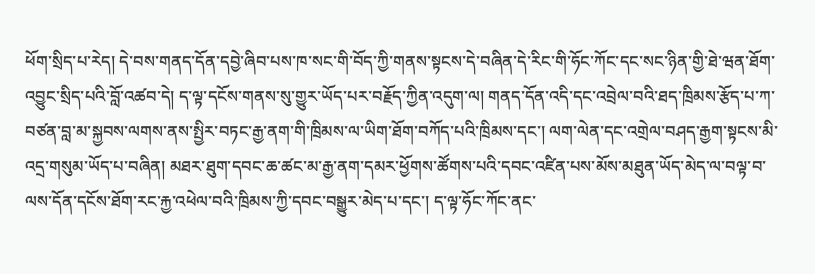ཕོག་སྲིད་པ་རེད། དེ་བས་གནད་དོན་དབྱེ་ཞིབ་པས་ཁ་སང་གི་བོད་ཀྱི་གནས་སྟངས་དེ་བཞིན་དེ་རིང་གི་ཧོང་ཀོང་དང་སང་ཉིན་གྱི་ཐེ་ཝན་ཐོག་འབྱུང་སྲིད་པའི་བློ་འཚབ་དེ། ད་ལྟ་དངོས་གནས་སུ་གྱུར་ཡོད་པར་བརྗོད་ཀྱིན་འདུག་ལ། གནད་དོན་འདི་དང་འབྲེལ་བའི་ཐད་ཁྲིམས་རྩོད་པ་ཀ་བཙན་བླ་མ་སྐྱབས་ལགས་ནས་སྤྱིར་བཏང་རྒྱ་ནག་གི་ཁྲིམས་ལ་ཡིག་ཐོག་བཀོད་པའི་ཁྲིམས་དང་། ལག་ལེན་དང་འགྲེལ་བཤད་རྒྱག་སྟངས་མི་འདྲ་གསུམ་ཡོད་པ་བཞིན། མཐར་ཐུག་དབང་ཆ་ཚང་མ་རྒྱ་ནག་དམར་ཕྱོགས་ཚོགས་པའི་དབང་འཛིན་པས་མོས་མཐུན་ཡོད་མེད་ལ་བལྟ་བ་ལས་དོན་དངོས་ཐོག་རང་རྐྱ་འཕེལ་བའི་ཁྲིམས་ཀྱི་དབང་བསྒྱུར་མེད་པ་དང་། ད་ལྟ་ཧོང་ཀོང་ནང་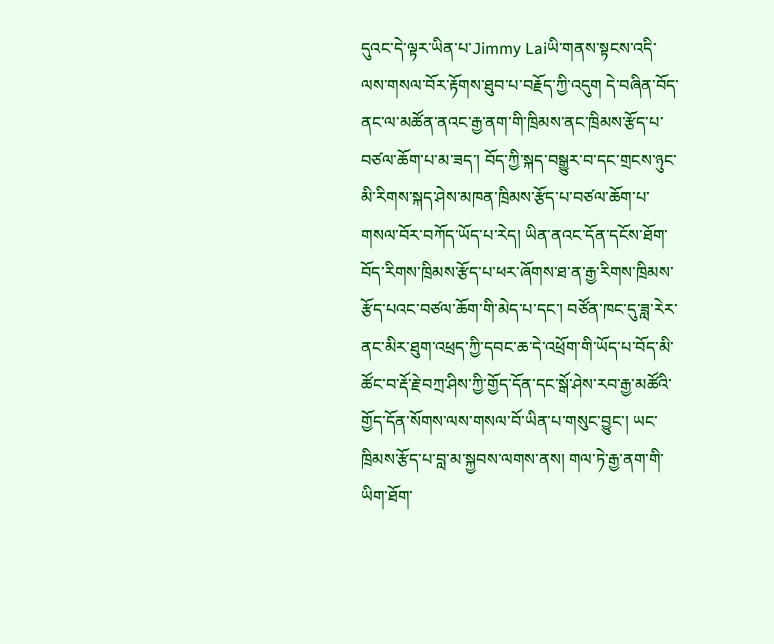དུའང་དེ་ལྟར་ཡིན་པ་Jimmy Laiཡི་གནས་སྟངས་འདི་ལས་གསལ་བོར་རྟོགས་ཐུབ་པ་བརྗོད་ཀྱི་འདུག དེ་བཞིན་བོད་ནང་ལ་མཚོན་ནའང་རྒྱ་ནག་གི་ཁྲིམས་ནང་ཁྲིམས་རྩོད་པ་བཙལ་ཆོག་པ་མ་ཟད་། བོད་ཀྱི་སྐད་བསྒྱུར་བ་དང་གྲངས་ཉུང་མི་རིགས་སྐད་ཤེས་མཁན་ཁྲིམས་རྩོད་པ་བཙལ་ཆོག་པ་གསལ་བོར་བཀོད་ཡོད་པ་རེད། ཡིན་ནའང་དོན་དངོས་ཐོག་བོད་རིགས་ཁྲིམས་རྩོད་པ་ཕར་ཞོགས་ཐ་ན་རྒྱ་རིགས་ཁྲིམས་རྩོད་པའང་བཙལ་ཆོག་གི་མེད་པ་དང་། བཙོན་ཁང་དུ་ཟླ་རེར་ནང་མིར་ཐུག་འཕྲད་ཀྱི་དབང་ཆ་དེ་འཕྲོག་གི་ཡོད་པ་བོད་མི་ཚོང་བ་རྡོ་རྗེ་བཀྲ་ཤིས་ཀྱི་གྱོད་དོན་དང་སྒོ་ཤེས་རབ་རྒྱ་མཚོའི་གྱོད་དོན་སོགས་ལས་གསལ་བོ་ཡིན་པ་གསུང་བྱུང་། ཡང་ཁྲིམས་རྩོད་པ་བླ་མ་སྐྱབས་ལགས་ནས། གལ་ཏེ་རྒྱ་ནག་གི་ཡིག་ཐོག་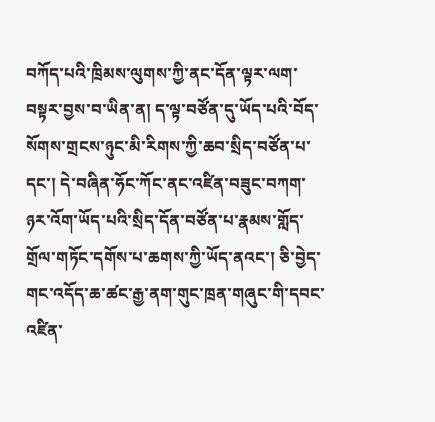བཀོད་པའི་ཁྲིམས་ལུགས་ཀྱི་ནང་དོན་ལྟར་ལག་བསྟར་བྱས་བ་ཡིན་ན། ད་ལྟ་བཙོན་དུ་ཡོད་པའི་བོད་སོགས་གྲངས་ཉུང་མི་རིགས་ཀྱི་ཆབ་སྲིད་བཙོན་པ་དང་། དེ་བཞིན་ཧོང་ཀོང་ནང་འཛིན་བཟུང་བཀག་ཉར་འོག་ཡོད་པའི་སྲིད་དོན་བཙོན་པ་རྣམས་གློད་གྲོལ་གཏོང་དགོས་པ་ཆགས་ཀྱི་ཡོད་ནའང་། ཅི་བྱེད་གང་འདོད་ཆ་ཚང་རྒྱ་ནག་གུང་ཁྲན་གཞུང་གི་དབང་འཛིན་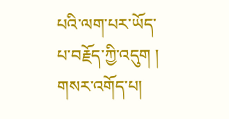པའི་ལག་པར་ཡོད་པ་བརྗོད་ཀྱི་འདུག །
གསར་འགོད་པ།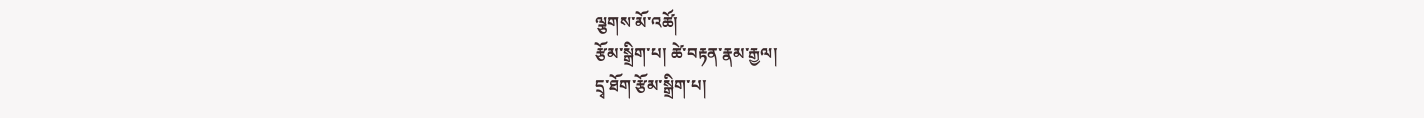ལྕགས་མོ་འཚོ།
རྩོམ་སྒྲིག་པ། ཚེ་བརྟན་རྣམ་རྒྱལ།
དྲྭ་ཐོག་རྩོམ་སྒྲིག་པ།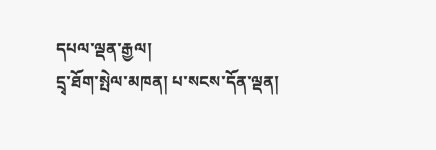དཔལ་ལྡན་རྒྱལ།
དྲྭ་ཐོག་སྤེལ་མཁན། པ་སངས་དོན་ལྡན།